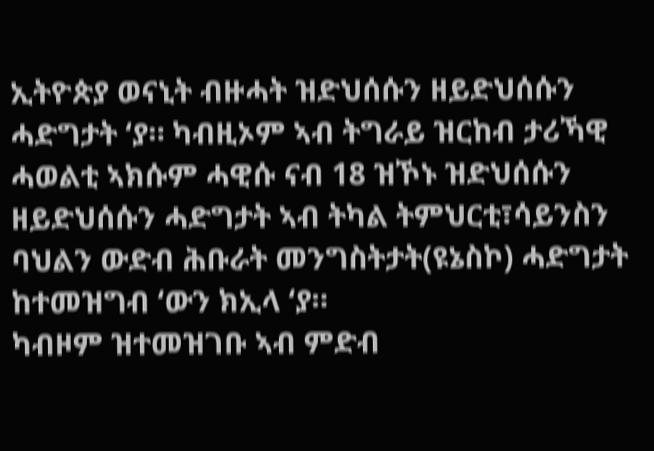ኢትዮጵያ ወናኒት ብዙሓት ዝድህሰሱን ዘይድህሰሱን ሓድግታት ‘ያ። ካብዚኦም ኣብ ትግራይ ዝርከብ ታሪኻዊ ሓወልቲ ኣክሱም ሓዊሱ ናብ 18 ዝኾኑ ዝድህሰሱን ዘይድህሰሱን ሓድግታት ኣብ ትካል ትምህርቲ፣ሳይንስን ባህልን ውድብ ሕቡራት መንግስትታት(ዩኔስኮ) ሓድግታት ከተመዝግብ ‘ውን ክኢላ ‘ያ።
ካብዞም ዝተመዝገቡ ኣብ ምድብ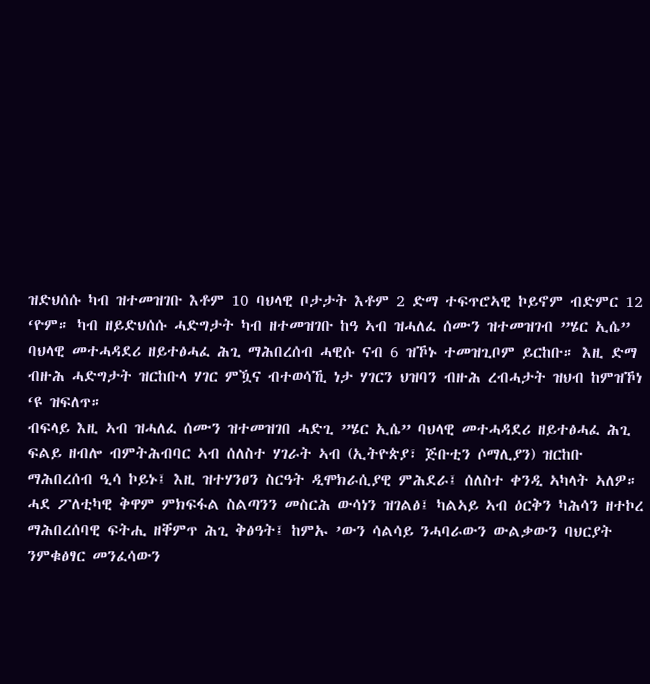ዝድህሰሱ ካብ ዝተመዝገቡ እቶም 10 ባህላዊ ቦታታት እቶም 2 ድማ ተፍጥሮኣዊ ኮይኖም ብድምር 12 ‘ዮም። ካብ ዘይድህሰሱ ሓድግታት ካብ ዘተመዝገቡ ከዓ ኣብ ዝሓለፈ ሰሙን ዝተመዝገብ ”ሄር ኢሴ” ባህላዊ መተሓዳደሪ ዘይተፅሓፈ ሕጊ ማሕበረሰብ ሓዊሱ ናብ 6 ዝኾኑ ተመዝጊቦም ይርከቡ። እዚ ድማ ብዙሕ ሓድግታት ዝርከቡላ ሃገር ምዃና ብተወሳኺ ነታ ሃገርን ህዝባን ብዙሕ ረብሓታት ዝህብ ከምዝኾነ ‘ዩ ዝፍለጥ።
ብፍላይ እዚ ኣብ ዝሓለፈ ሰሙን ዝተመዝገበ ሓድጊ ”ሄር ኢሴ” ባህላዊ መተሓዳደሪ ዘይተፅሓፈ ሕጊ ፍልይ ዘብሎ ብምትሕብባር ኣብ ሰለስተ ሃገራት ኣብ (ኢትዮጵያ፣ ጅቡቲን ሶማሊያን) ዝርከቡ ማሕበረሰብ ዒሳ ኮይኑ፤ እዚ ዝተሃንፀን ስርዓት ዲሞክራሲያዊ ምሕደራ፤ ሰለስተ ቀንዲ ኣካላት ኣለዎ።
ሓደ ፖለቲካዊ ቅዋም ምክፍፋል ስልጣንን መስርሕ ውሳነን ዝገልፅ፤ ካልኣይ ኣብ ዕርቅን ካሕሳን ዘተኮረ ማሕበረሰባዊ ፍትሒ ዘቐምጥ ሕጊ ቅፅዓት፤ ከምኡ ’ውን ሳልሳይ ንሓባራውን ውልቃውን ባህርያት ንምቁፅፃር መንፈሳውን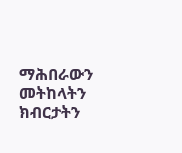ማሕበራውን መትከላትን ክብርታትን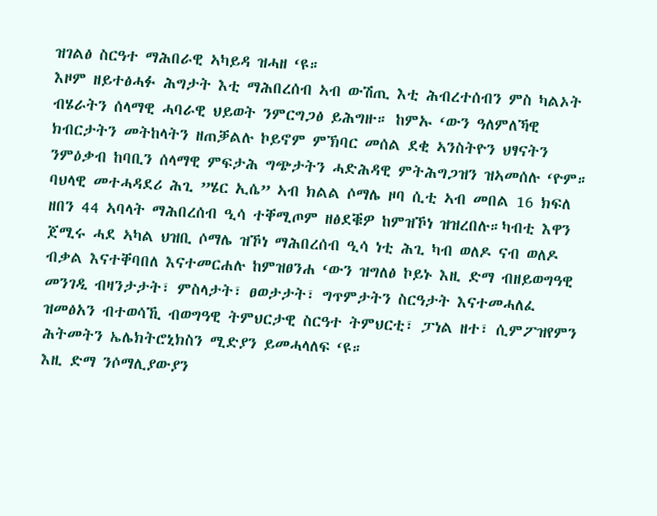ዝገልፅ ስርዓተ ማሕበራዊ ኣካይዳ ዝሓዘ ‘ዩ።
እዞም ዘይተፅሓፉ ሕግታት እቲ ማሕበረሰብ ኣብ ውሽጢ እቲ ሕብረተሰብን ምስ ካልኦት ብሄራትን ሰላማዊ ሓባራዊ ህይወት ንምርግጋፅ ይሕግዙ። ከምኡ ‘ውን ዓለምለኻዊ ክብርታትን መትከላትን ዘጠቓልሉ ኮይኖም ምኽባር መሰል ደቂ ኣንስትዮን ህፃናትን ንምዕቃብ ከባቢን ሰላማዊ ምፍታሕ ግጭታትን ሓድሕዳዊ ምትሕግጋዝን ዝኣመሰሉ ‘ዮም።
ባህላዊ መተሓዳደሪ ሕጊ ”ሄር ኢሴ” ኣብ ክልል ሶማሌ ዞባ ሲቲ ኣብ መበል 16 ክፍለ ዘበን 44 ኣባላት ማሕበረሰብ ዒሳ ተቐሚጦም ዘፅደቑዎ ከምዝኾነ ዝዝረበሉ።ካብቲ እዋን ጀሚሩ ሓደ ኣካል ህዝቢ ሶማሌ ዝኾነ ማሕበረሰብ ዒሳ ነቲ ሕጊ ካብ ወለዶ ናብ ወለዶ ብቃል እናተቐባበለ እናተመርሐሉ ከምዝፀንሐ ‘ውን ዝግለፅ ኮይኑ እዚ ድማ ብዘይወግዓዊ መንገዲ ብዛንታታት፣ ምስላታት፣ ፀወታታት፣ ግጥምታትን ስርዓታት እናተመሓለፈ ዝመፅአን ብተወሳኺ ብወግዓዊ ትምህርታዊ ስርዓተ ትምህርቲ፣ ፓነል ዘተ፣ ሲምፖዝየምን ሕትመትን ኤሌክትሮኒክስን ሚድያን ይመሓላለፍ ‘ዩ።
እዚ ድማ ንሶማሊያውያን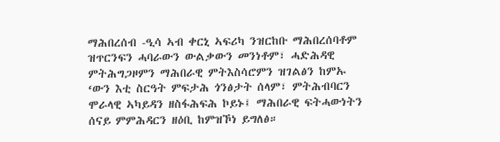ማሕበረሰብ -ዒሳ ኣብ ቀርኒ ኣፍሪካ ንዝርከቡ ማሕበረሰባቶም ዝጥርንፍን ሓባራውን ውልቃውን መንነቶም፣ ሓድሕዳዊ ምትሕግጋዞምን ማሕበራዊ ምትእስሳሮምን ዝገልፅን ከምኡ ‘ውን እቲ ስርዓት ምፍታሕ ጎንፅታት ሰላም፣ ምትሕብባርን ሞራላዊ ኣካይዳን ዘስፋሕፍሕ ኮይኑ፤ ማሕበራዊ ፍትሓውነትን ሰናይ ምምሕዳርን ዘዕቢ ከምዝኾነ ይግለፅ።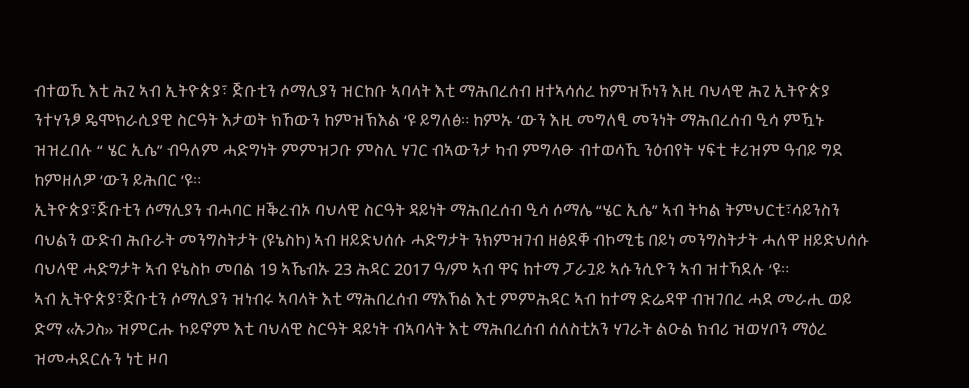ብተወኺ እቲ ሕጊ ኣብ ኢትዮጵያ፣ ጅቡቲን ሶማሊያን ዝርከቡ ኣባላት እቲ ማሕበረሰብ ዘተኣሳሰረ ከምዝኾነን እዚ ባህላዊ ሕጊ ኢትዮጵያ ንተሃንፆ ዴሞክራሲያዊ ስርዓት እታወት ክኸውን ከምዝኽእል ‘ዩ ይግለፅ። ከምኡ ‘ውን እዚ መግለፂ መንነት ማሕበረሰብ ዒሳ ምዃኑ ዝዝረበሉ “ ሄር ኢሴ” ብዓለም ሓድግነት ምምዝጋቡ ምስሊ ሃገር ብኣውንታ ካብ ምግላፁ ብተወሳኺ ንዕብየት ሃፍቲ ቱሪዝም ዓብይ ግደ ከምዘለዎ ‘ውን ይሕበር ‘ዩ።
ኢትዮጵያ፣ጅቡቲን ሶማሊያን ብሓባር ዘቕረብኦ ባህላዊ ስርዓት ዳይነት ማሕበረሰብ ዒሳ ሶማሌ “ሄር ኢሴ” ኣብ ትካል ትምህርቲ፣ሳይንስን ባህልን ውድብ ሕቡራት መንግስትታት (ዩኔስኮ) ኣብ ዘይድህሰሱ ሓድግታት ንክምዝገብ ዘፅደቐ ብኮሚቴ በይነ መንግስትታት ሓለዋ ዘይድህሰሱ ባህላዊ ሓድግታት ኣብ ዩኔስኮ መበል 19 ኣኼብኡ 23 ሕዳር 2017 ዓ/ም ኣብ ዋና ከተማ ፓራጓይ ኣሱንሲዮን ኣብ ዝተኻደሉ ‘ዩ።
ኣብ ኢትዮጵያ፣ጅቡቲን ሶማሊያን ዝነብሩ ኣባላት እቲ ማሕበረሰብ ማእኸል እቲ ምምሕዳር ኣብ ከተማ ድሬዳዋ ብዝገበረ ሓደ መራሒ ወይ ድማ ‹‹ኡጋስ›› ዝምርሑ ኮይኖም እቲ ባህላዊ ስርዓት ዳይነት ብኣባላት እቲ ማሕበረሰብ ሰለስቲአን ሃገራት ልዑል ክብሪ ዝወሃቦን ማዕረ ዝመሓደርሉን ነቲ ዞባ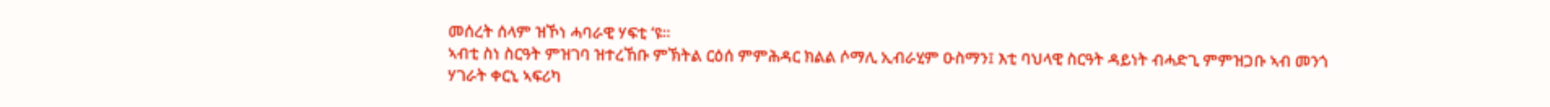መሰረት ሰላም ዝኾነ ሓባራዊ ሃፍቲ ‘ዩ።
ኣብቲ ስነ ስርዓት ምዝገባ ዝተረኸቡ ምኽትል ርዕሰ ምምሕዳር ክልል ሶማሊ ኢብራሂም ዑስማን፤ እቲ ባህላዊ ስርዓት ዳይነት ብሓድጊ ምምዝጋቡ ኣብ መንጎ ሃገራት ቀርኒ ኣፍሪካ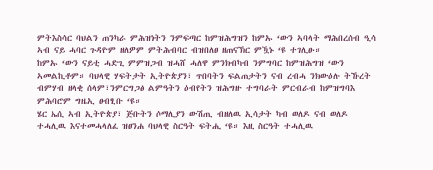ምትእስሳር ባህልን ጠንካራ ምሕዝነትን ንምፍጣር ከምዝሕግዝን ከምኡ ‘ውን ኣባላት ማሕበረሰብ ዒሳ ኣብ ናይ ሓባር ጉዳዮም ዘለዎም ምትሕብባር ብዝበለፀ ዘጠናኽር ምዃኑ ‘ዩ ተገሊፁ።
ከምኡ ‘ውን ናይቲ ሓድጊ ምምዝጋብ ዝሓሸ ሓለዋ ምንክብካብ ንምግባር ከምዝሕግዝ ‘ውን ኣመልኪቶም። ባህላዊ ሃፍትታት ኢትዮጵያን፣ ጥበባትን ፍልጠታትን ናብ ረብሓ ንክውዕሉ ትኹረት ብምሃብ ዘላቂ ሰላም፣ንምርግጋፅ ልምዓትን ዕብየትን ዝሕግዙ ተግባራት ምርብራብ ከምዝግባእ ምሕባሮም ግዜኢ ፀብፂቡ ‘ዩ።
ሄር ኤሲ ኣብ ኢትዮጵያ፣ ጅቡትን ሶማሊያን ውሽጢ ብዘለዉ ኢሳታት ካብ ወለዶ ናብ ወለዶ ተሓሊዉ እናተመሓላለፈ ዝፀንሐ ባህላዊ ስርዓት ፍትሒ ‘ዩ። እዚ ስርዓት ተሓሊዉ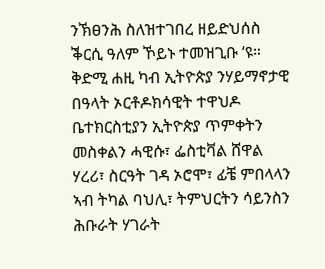ንኽፀንሕ ስለዝተገበረ ዘይድህሰስ ቕርሲ ዓለም ኾይኑ ተመዝጊቡ ‘ዩ። ቅድሚ ሐዚ ካብ ኢትዮጵያ ንሃይማኖታዊ በዓላት ኦርቶዶክሳዊት ተዋህዶ ቤተክርስቲያን ኢትዮጵያ ጥምቀትን መስቀልን ሓዊሱ፣ ፌስቲቫል ሸዋል ሃረሪ፣ ስርዓት ገዳ ኦሮሞ፣ ፊቼ ምበላላን ኣብ ትካል ባህሊ፣ ትምህርትን ሳይንስን ሕቡራት ሃገራት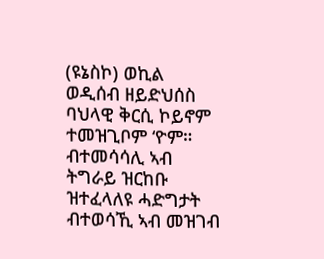(ዩኔስኮ) ወኪል ወዲሰብ ዘይድህሰስ ባህላዊ ቅርሲ ኮይኖም ተመዝጊቦም ‘ዮም።
ብተመሳሳሊ ኣብ ትግራይ ዝርከቡ ዝተፈላለዩ ሓድግታት ብተወሳኺ ኣብ መዝገብ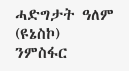ሓድግታት ዓለም (ዩኔስኮ) ንምስፋር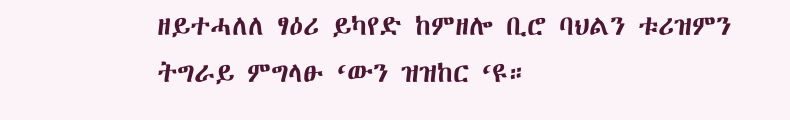ዘይተሓለለ ፃዕሪ ይካየድ ከምዘሎ ቢሮ ባህልን ቱሪዝምን ትግራይ ምግላፁ ‘ውን ዝዝከር ‘ዩ።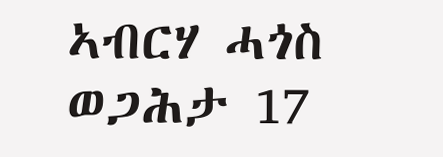ኣብርሃ ሓጎስ
ወጋሕታ 17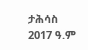ታሕሳስ 2017 ዓ.ም